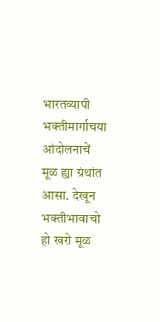भारतव्यापी भक्तीमार्गाचया आंदोलनाचें मूळ ह्या ग्रंथांत आसा. देखून भक्तीभावाचो हो खरो मूळ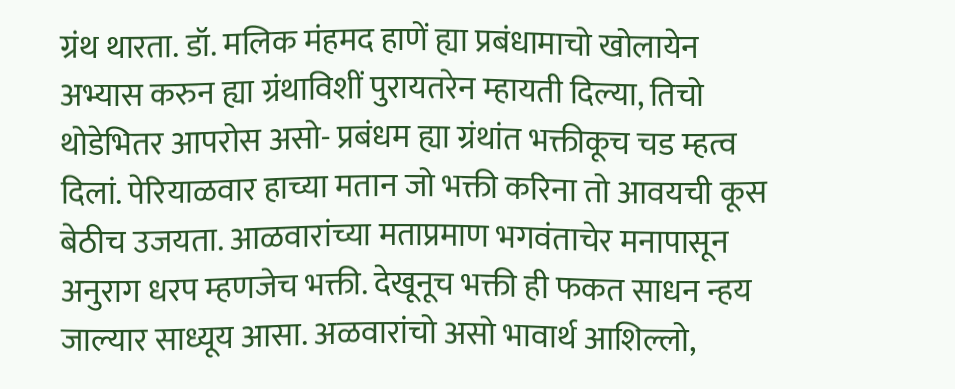ग्रंथ थारता. डॉ. मलिक मंहमद हाणें ह्या प्रबंधामाचो खोलायेन अभ्यास करुन ह्या ग्रंथाविशीं पुरायतरेन म्हायती दिल्या, तिचो थोडेभितर आपरोस असो- प्रबंधम ह्या ग्रंथांत भक्तीकूच चड म्हत्व दिलां. पेरियाळवार हाच्या मतान जो भक्ती करिना तो आवयची कूस बेठीच उजयता. आळवारांच्या मताप्रमाण भगवंताचेर मनापासून अनुराग धरप म्हणजेच भक्ती. देखूनूच भक्ती ही फकत साधन न्हय जाल्यार साध्यूय आसा. अळवारांचो असो भावार्थ आशिल्लो,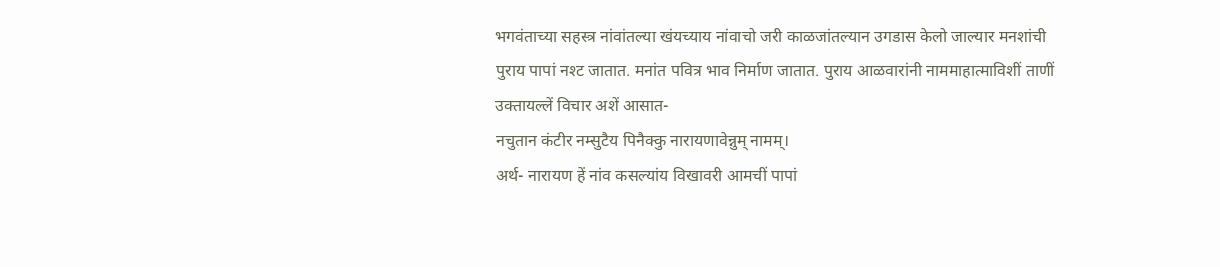भगवंताच्या सहस्त्र नांवांतल्या खंयच्याय नांवाचो जरी काळजांतल्यान उगडास केलो जाल्यार मनशांची पुराय पापां नश्ट जातात. मनांत पवित्र भाव निर्माण जातात. पुराय आळवारांनी नाममाहात्माविशीं ताणीं उक्तायल्लें विचार अशें आसात-
नचुतान कंटीर नम्सुटैय पिनैक्कु नारायणावेन्नुम् नामम्।
अर्थ- नारायण हें नांव कसल्यांय विखावरी आमचीं पापां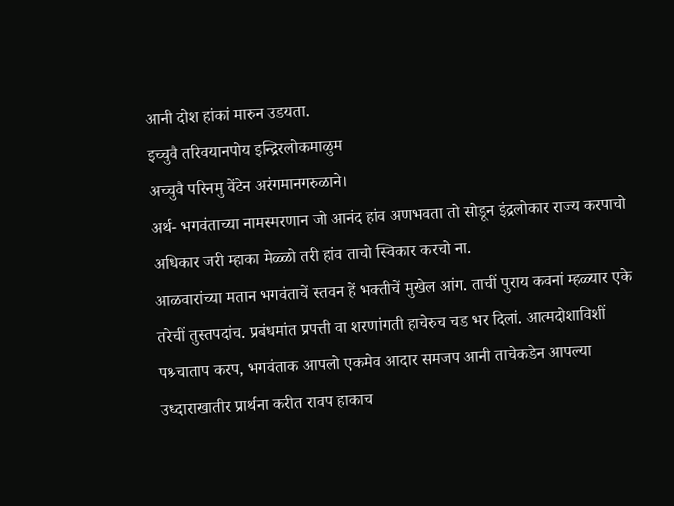आनी दोश हांकां मारुन उडयता.
इच्चुवै तरिवयानपोय इन्द्रिरलोकमाळुम
अच्चुवै परिनमु वेंटेन अरंगमानगरुळाने।
अर्थ- भगवंताच्या नामस्मरणान जो आनंद हांव अणभवता तो सोडून इंद्रलोकार राज्य करपाचो अधिकार जरी म्हाका मेळ्ळो तरी हांव ताचो स्विकार करचो ना.
आळवारांच्या मतान भगवंताचें स्तवन हें भक्तीचें मुखेल आंग. ताचीं पुराय कवनां म्हळ्यार एके तरेचीं तुस्तपदांच. प्रबंधमांत प्रपत्ती वा शरणांगती हाचेरुच चड भर दिलां. आत्मदोशाविशीं पश्र्चाताप करप, भगवंताक आपलो एकमेव आदार समजप आनी ताचेकडेन आपल्या उध्दाराखातीर प्रार्थना करीत रावप हाकाच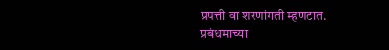प्रपत्ती वा शरणांगती म्हणटात.
प्रबंधमाच्या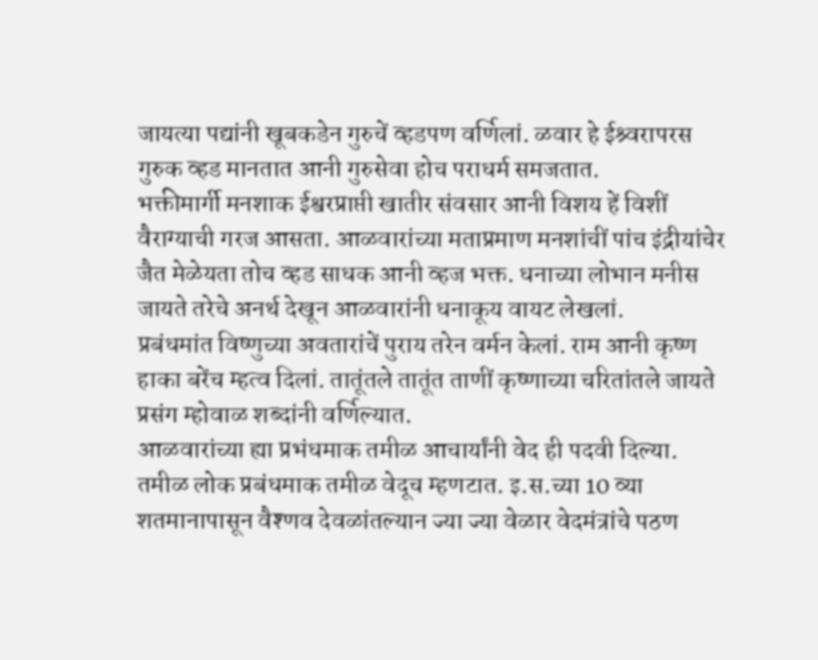जायत्या पद्यांनी खूबकडेन गुरुचें व्हडपण वर्णिलां. ळवार हे ईश्र्वरापरस गुरुक व्हड मानतात आनी गुरुसेवा होच पराधर्म समजतात.
भक्तीमार्गी मनशाक ईश्वरप्राप्ती खातीर संवसार आनी विशय हें विशीं वैराग्याची गरज आसता. आळवारांच्या मताप्रमाण मनशांचीं पांच इंद्रीयांचेर जैत मेळेयता तोच व्हड साधक आनी व्हज भक्त. धनाच्या लोभान मनीस जायते तरेचे अनर्थ देखून आळवारांनी धनाकूय वायट लेखलां.
प्रबंधमांत विष्णुच्या अवतारांचें पुराय तरेन वर्मन केलां. राम आनी कृष्ण हाका बरेंच म्हत्व दिलां. तातूंतले तातूंत ताणीं कृष्णाच्या चरितांतले जायते प्रसंग म्होवाळ शब्दांनी वर्णिल्यात.
आळवारांच्या ह्या प्रभंधमाक तमीळ आचार्यांनी वेद ही पदवी दिल्या. तमीळ लोक प्रबंधमाक तमीळ वेदूच म्हणटात. इ.स.च्या 10 व्या शतमानापासून वैश्णव देवळांतल्यान ज्या ज्या वेळार वेदमंत्रांचे पठण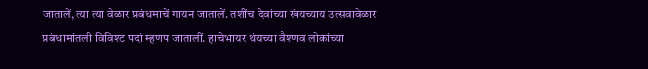जातालें, त्या त्या वेळार प्रबंधमाचें गायन जातालें. तशींच देवांच्या खंयच्याय उत्सवावेळार प्रबंधामांतली विविश्ट पदां म्हणप जातालीं. हाचेभायर थंयच्या वैश्णव लोकांच्या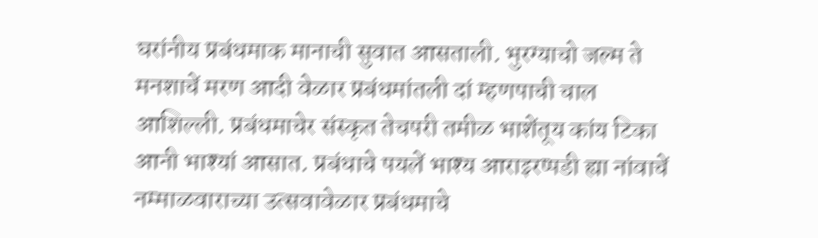घरांनीय प्रबंधमाक मानाची सुवात आसताली. भुरग्याचो जल्म ते मनशाचें मरण आदी वेळार प्रबंधमांतली दां म्हणपाची चाल आशिल्ली. प्रबंधमाचेर संस्कृत तेचपरी तमीळ भाशेंतूय कांय टिका आनी भाश्यां आसात. प्रबंधाचे पयलें भाश्य आराइरप्पडी ह्या नांवाचें नम्माळवाराच्या उत्सवावेळार प्रबंधमाचे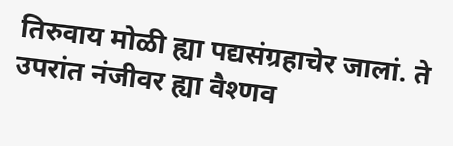तिरुवाय मोळी ह्या पद्यसंग्रहाचेर जालां. ते उपरांत नंजीवर ह्या वैश्णव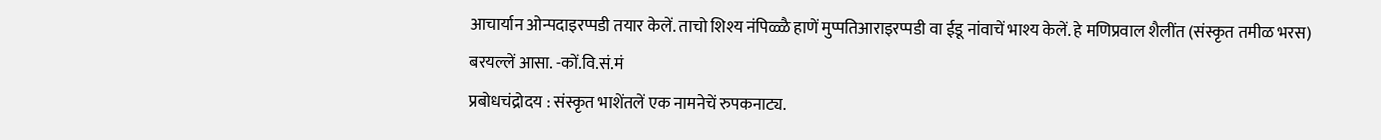आचार्यान ओन्पदाइरप्पडी तयार केलें. ताचो शिश्य नंपिळ्ळै हाणें मुप्पतिआराइरप्पडी वा ईडू नांवाचें भाश्य केलें. हे मणिप्रवाल शैलींत (संस्कृत तमीळ भरस) बरयल्लें आसा. -कों.वि.सं.मं
प्रबोधचंद्रोदय : संस्कृत भाशेंतलें एक नामनेचें रुपकनाट्य.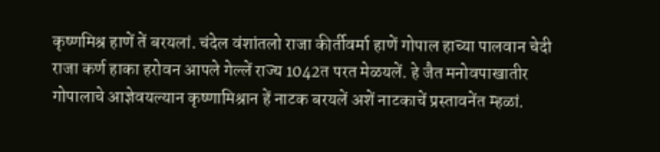कृष्णमिश्र हाणें तें बरयलां. चंदेल वंशांतलो राजा कीर्तीवर्मा हाणें गोपाल हाच्या पालवान चेदी राजा कर्ण हाका हरोवन आपले गेल्लें राज्य 1042त परत मेळयलें. हे जैत मनोवपाखातीर गोपालाचे आज्ञेवयल्यान कृष्णामिश्रान हें नाटक बरयलें अशें नाटकाचें प्रस्तावनेंत म्हळां.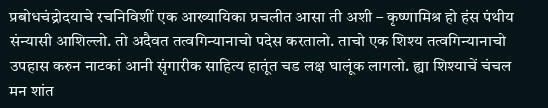प्रबोधचंद्रोदयाचे रचनिविशीं एक आख्यायिका प्रचलीत आसा ती अशी – कृष्णामिश्र हो हंस पंथीय संन्यासी आशिल्लो. तो अदैवत तत्वगिन्यानाचो पदेस करतालो. ताचो एक शिश्य तत्वगिन्यानाचो उपहास करुन नाटकां आनी सृंगारीक साहित्य हातूंत चड लक्ष घालूंक लागलो. ह्या शिश्याचें चंचल मन शांत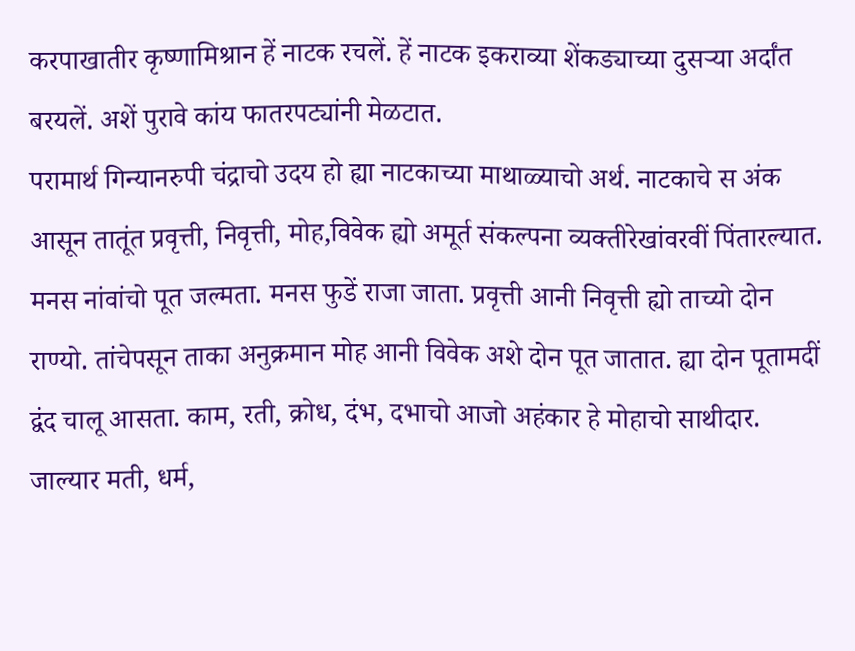करपाखातीर कृष्णामिश्रान हें नाटक रचलें. हें नाटक इकराव्या शेंकड्याच्या दुसऱ्या अर्दांत बरयलें. अशें पुरावे कांय फातरपट्यांनी मेळटात.
परामार्थ गिन्यानरुपी चंद्राचो उदय हो ह्या नाटकाच्या माथाळ्याचो अर्थ. नाटकाचे स अंक आसून तातूंत प्रवृत्ती, निवृत्ती, मोह,विवेक ह्यो अमूर्त संकल्पना व्यक्तीरेखांवरवीं पिंतारल्यात. मनस नांवांचो पूत जल्मता. मनस फुडें राजा जाता. प्रवृत्ती आनी निवृत्ती ह्यो ताच्यो दोन राण्यो. तांचेपसून ताका अनुक्रमान मोह आनी विवेक अशे दोन पूत जातात. ह्या दोन पूतामदीं द्वंद चालू आसता. काम, रती, क्रोध, दंभ, दभाचो आजो अहंकार हे मोहाचो साथीदार. जाल्यार मती, धर्म,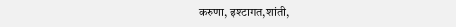करुणा, इश्टागत,शांती,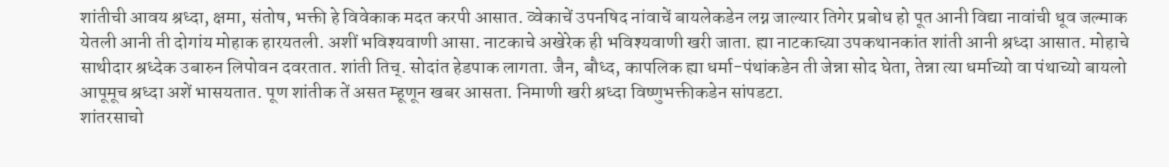शांतीची आवय श्रध्दा, क्षमा, संतोष, भक्ती हे विवेकाक मदत करपी आसात. व्वेकाचें उपनषिद नांवाचें बायलेकडेन लग्न जाल्यार तिगेर प्रबोध हो पूत आनी विद्या नावांची धूव जल्माक येतली आनी ती दोगांय मोहाक हारयतली. अशीं भविश्यवाणी आसा. नाटकाचे अखेरेक ही भविश्यवाणी खरी जाता. ह्या नाटकाच्य़ा उपकथानकांत शांती आनी श्रध्दा आसात. मोहाचे साथीदार श्रध्देक उबारुन लिपोवन दवरतात. शांती तिच्. सोदांत हेडपाक लागता. जैन, बौध्द, कापलिक ह्या धर्मा-पंथांकडेन ती जेन्ना सोद घेता, तेन्ना त्या धर्माच्यो वा पंथाच्यो बायलो आपूमूच श्रध्दा अशें भासयतात. पूण शांतीक तें असत म्हूणून खबर आसता. निमाणी खरी श्रध्दा विष्णुभक्तीकडेन सांपडटा.
शांतरसाचो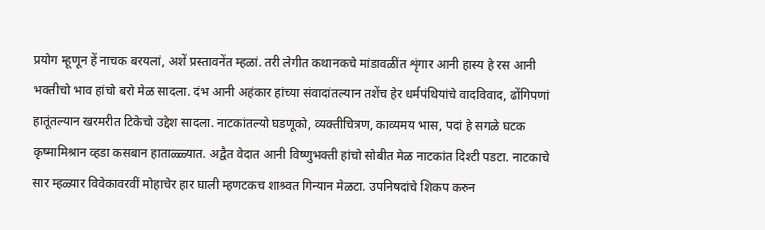प्रयोग म्हूणून हें नाचक बरयलां, अशें प्रस्तावनेंत म्हळां. तरी लेगीत कथानकचे मांडावळींत शृंगार आनी हास्य हे रस आनी भक्तीचो भाव हांचो बरो मेळ सादला. दंभ आनी अहंकार हांच्या संवादांतल्यान तशेंच हेर धर्मपंथियांचे वादविवाद, ढोंगिपणां हातूंतल्यान खरमरीत टिकेचो उद्देश सादला. नाटकांतल्यो घडणूको, व्यक्तीचित्रण, काव्यमय भास, पदां हे सगळे घटक कृष्मामिश्रान व्हडा कसबान हाताळ्ळ्यात. अद्वैत वेदात आनी विष्णुभक्ती हांचो सोबीत मेळ नाटकांत दिश्टी पडटा. नाटकाचे सार म्हळ्यार विवेकावरवीं मोहाचेर हार घाली म्हणटकच शाश्र्वत गिन्यान मेळटा. उपनिषदांचे शिकप करुन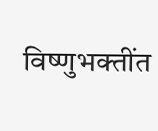विष्णुभक्तींत